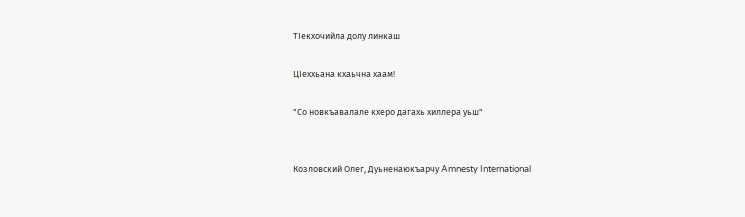ТIекхочийла долу линкаш

ЦIеххьана кхаьчна хаам!

"Со новкъавалале кхеро дагахь хиллера уьш"


Козловский Олег, Дуьненаюкъарчу Amnesty International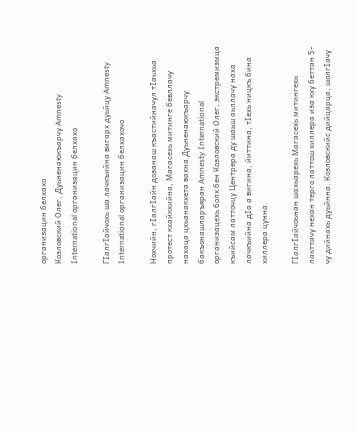организацин белхахо
Козловский Олег, Дуьненаюкъарчу Amnesty International организацин белхахо

ГIалгIайчохь ша лачкъийна вигарх дуьйцу Amnesty International организацин белхахочо

Нохчийн, гIалгIайн дозанаш къастийначул тIаьхьа протест кхайкхийна, Магасехь митинге бевллачу нахаца цхьанакхета вахна Дуьненаюкъарчу бакъонашларъяран Amnesty International организацехь болх бен Козловский Олег, экстремизмца къийсам латточцу Центрера ду шаьш аьллачу наха лачкъийна дIа а вигина, йиттина, тIехь ницкъ бина хиллера цунна.

ГIалгIайчоьнан шахьарехь Магасехь митингехь лаьттачу нехан терго латтош хиллера иза кху беттан 5-чу дийнахь дуьйнна. Козловскийс дийцарца, шолгIачу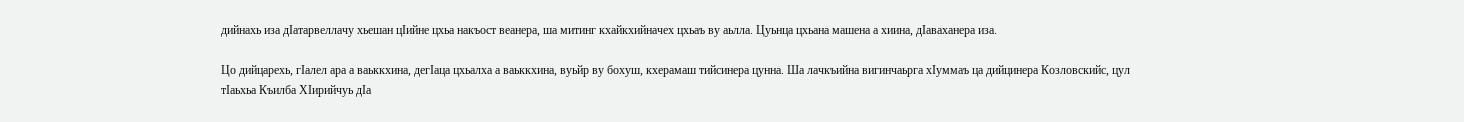дийнахь иза дIатарвеллачу хьешан цIийне цхьа накъост веанера, ша митинг кхайкхийначех цхьаъ ву аьлла. Цуьнца цхьана машена а хиина, дIаваханера иза.

Цо дийцарехь, гIалел ара а ваьккхина, дегIаца цхьалха а ваьккхина, вуьйр ву бохуш, кхерамаш тийсинера цунна. Ша лачкъийна вигинчаьрга хIуммаъ ца дийцинера Козловскийс, цул тIаьхьа Къилба ХIирийчуь дIа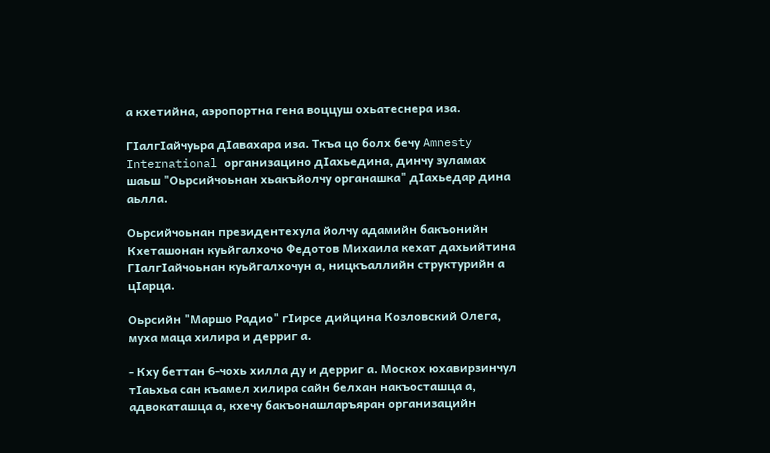а кхетийна, аэропортна гена воццуш охьатеснера иза.

ГIалгIайчуьра дIавахара иза. Ткъа цо болх бечу Amnesty International организацино дIахьедина, динчу зуламах шаьш "Оьрсийчоьнан хьакъйолчу органашка" дIахьедар дина аьлла.

Оьрсийчоьнан президентехула йолчу адамийн бакъонийн Кхеташонан куьйгалхочо Федотов Михаила кехат дахьийтина ГIалгIайчоьнан куьйгалхочун а, ницкъаллийн структурийн а цIарца.

Оьрсийн "Маршо Радио" гIирсе дийцина Козловский Олега, муха маца хилира и дерриг а.

- Кху беттан 6-чохь хилла ду и дерриг а. Москох юхавирзинчул тIаьхьа сан къамел хилира сайн белхан накъосташца а, адвокаташца а, кхечу бакъонашларъяран организацийн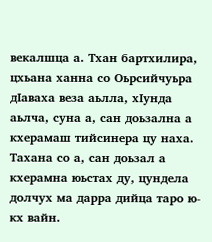векалшца а. Тхан бартхилира, цхьана ханна со Оьрсийчуьра дIаваха веза аьлла, хIунда аьлча, суна а, сан доьзална а кхерамаш тийсинера цу наха. Тахана со а, сан доьзал а кхерамна юьстах ду, цундела долчух ма дарра дийца таро ю-кх вайн.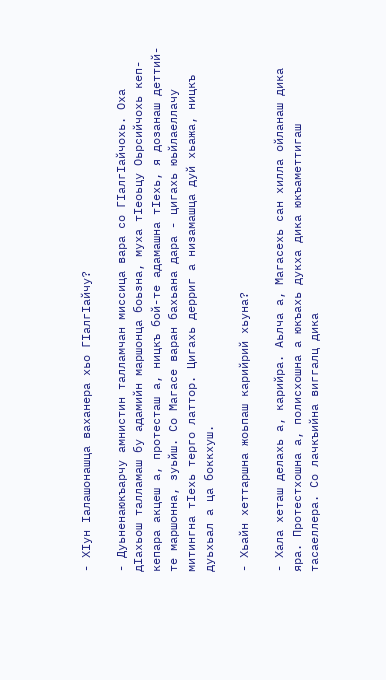- ХIун Iалашонашца ваханера хьо ГIалгIайчу?

- Дуьненаюкъарчу амнистин талламчан миссица вара со ГIалгIайчохь. Оха дIахьош талламаш бу адамийн маршонца боьзна, муха тIеоьцу Оьрсийчохь кеп-кепара акцеш а, протесташ а, ницкъ бой-те адамашна тIехь, я дозанаш деттий-те маршонна, зуьйш. Со Магасе варан бахьана дара - цигахь юьйлаеллачу митингна тIехь терго латтор. Цигахь дерриг а низамашца дуй хьажа, ницкъ дуьхьал а ца боккхуш.

- Хьайн хеттаршна жоьпаш карийрий хьуна?

- Хала хеташ делахь а, карийра. Аьлча а, Магасехь сан хилла ойланаш дика яра. Протестхошна а, полисхошна а юкъахь дукха дика юкъаметтигаш тасаеллера. Со лачкъийна виггалц дика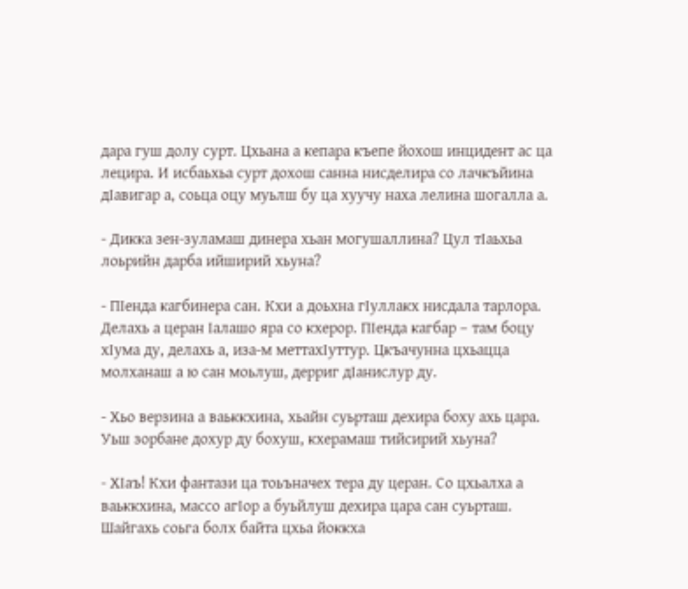дара гуш долу сурт. Цхьана а кепара къепе йохош инцидент ас ца лецира. И исбаьхьа сурт дохош санна нисделира со лачкъйина дIавигар а, соьца оцу муьлш бу ца хуучу наха лелина шогалла а.

- Дикка зен-зуламаш динера хьан могушаллина? Цул тIаьхьа лоьрийн дарба ийширий хьуна?

- ПIенда кагбинера сан. Кхи а доьхна гIуллакх нисдала тарлора. Делахь а церан Iалашо яра со кхерор. ПIенда кагбар – там боцу хIума ду, делахь а, иза-м меттахIуттур. Цкъачунна цхьацца молханаш а ю сан моьлуш, дерриг дIанислур ду.

- Хьо верзина а ваьккхина, хьайн суьрташ дехира боху ахь цара. Уьш зорбане дохур ду бохуш, кхерамаш тийсирий хьуна?

- ХIаъ! Кхи фантази ца тоьъначех тера ду церан. Со цхьалха а ваьккхина, массо агIор а буьйлуш дехира цара сан суьрташ. Шайгахь соьга болх байта цхьа йоккха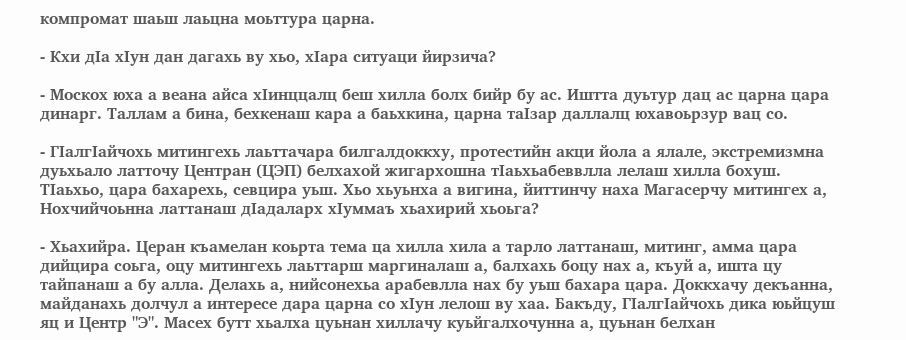компромат шаьш лаьцна моьттура царна.

- Кхи дIа хIун дан дагахь ву хьо, хIара ситуаци йирзича?

- Москох юха а веана айса хIинццалц беш хилла болх бийр бу ас. Иштта дуьтур дац ас царна цара динарг. Таллам а бина, бехкенаш кара а баьхкина, царна таIзар даллалц юхавоьрзур вац со.

- ГIалгIайчохь митингехь лаьттачара билгалдоккху, протестийн акци йола а ялале, экстремизмна дуьхьало латточу Центран (ЦЭП) белхахой жигархошна тIаьхьабеввлла лелаш хилла бохуш. ТIаьхьо, цара бахарехь, севцира уьш. Хьо хьуьнха а вигина, йиттинчу наха Магасерчу митингех а, Нохчийчоьнна латтанаш дIадаларх хIуммаъ хьахирий хьоьга?

- Хьахийра. Церан къамелан коьрта тема ца хилла хила а тарло латтанаш, митинг, амма цара дийцира соьга, оцу митингехь лаьттарш маргиналаш а, балхахь боцу нах а, къуй а, ишта цу тайпанаш а бу алла. Делахь а, нийсонехьа арабевлла нах бу уьш бахара цара. Доккхачу декъанна, майданахь долчул а интересе дара царна со хIун лелош ву хаа. Бакъду, ГIалгIайчохь дика юьйцуш яц и Центр "Э". Масех бутт хьалха цуьнан хиллачу куьйгалхочунна а, цуьнан белхан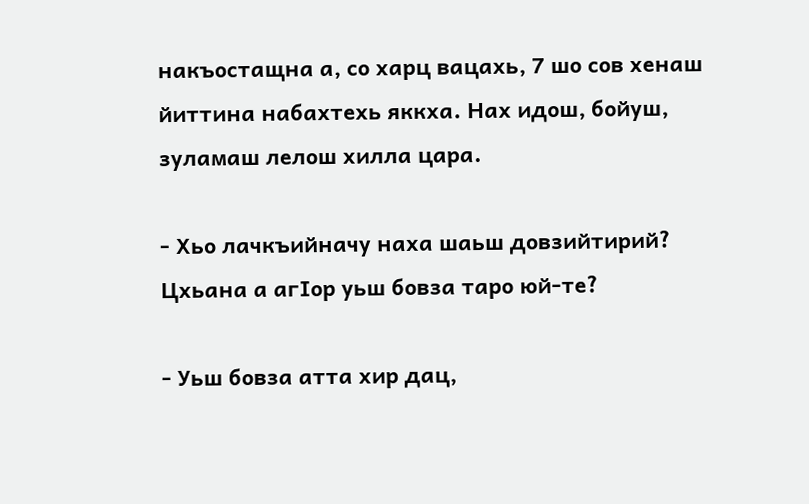накъостащна а, со харц вацахь, 7 шо сов хенаш йиттина набахтехь яккха. Нах идош, бойуш, зуламаш лелош хилла цара.

- Хьо лачкъийначу наха шаьш довзийтирий? Цхьана а агIор уьш бовза таро юй-те?

- Уьш бовза атта хир дац,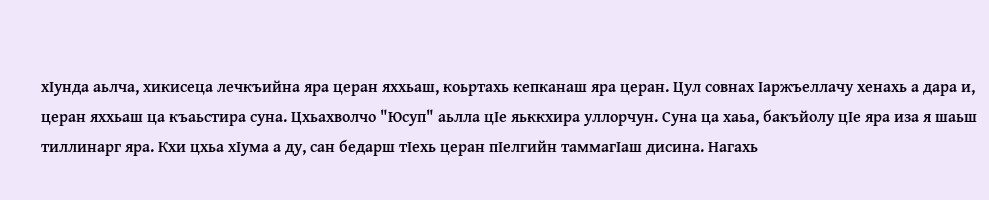хIунда аьлча, хикисеца лечкъийна яра церан яххьаш, коьртахь кепканаш яра церан. Цул совнах Iаржъеллачу хенахь а дара и, церан яххьаш ца къаьстира суна. Цхьахволчо "Юсуп" аьлла цIе яьккхира уллорчун. Суна ца хаьа, бакъйолу цIе яра иза я шаьш тиллинарг яра. Кхи цхьа хIума а ду, сан бедарш тIехь церан пIелгийн таммагIаш дисина. Нагахь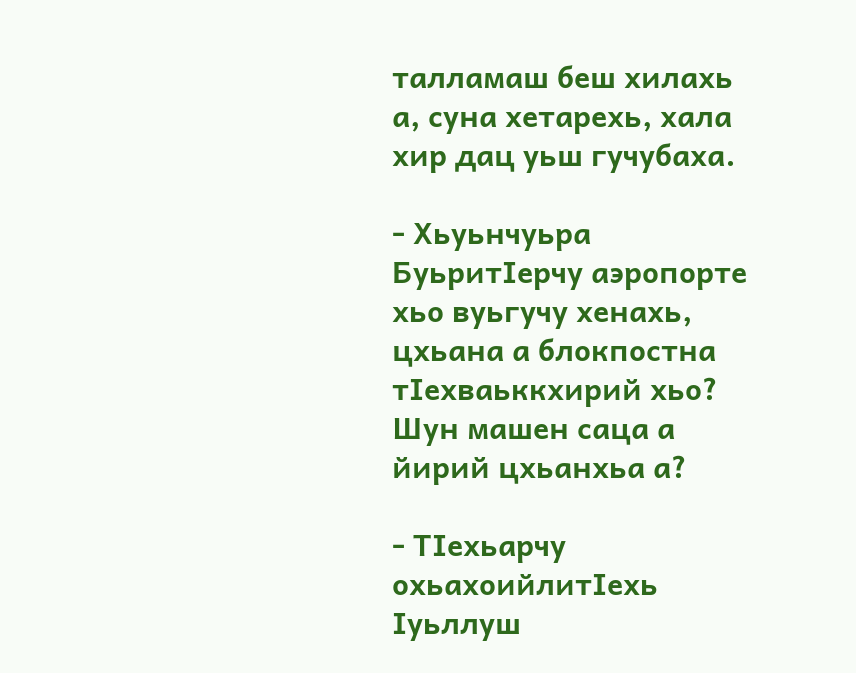талламаш беш хилахь а, суна хетарехь, хала хир дац уьш гучубаха.

- Хьуьнчуьра БуьритIерчу аэропорте хьо вуьгучу хенахь, цхьана а блокпостна тIехваьккхирий хьо? Шун машен саца а йирий цхьанхьа а?

- ТIехьарчу охьахоийлитIехь Iуьллуш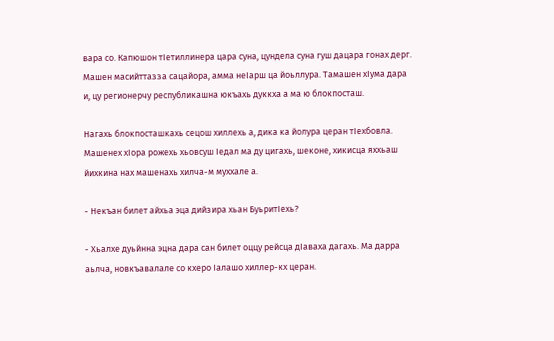вара со. Капюшон тIетиллинера цара суна, цундела суна гуш дацара гонах дерг. Машен масийттазза сацайора, амма неIарш ца йоьллура. Тамашен хIума дара и, цу регионерчу республикашна юкъахь дуккха а ма ю блокпосташ.

Нагахь блокпосташкахь сецош хиллехь а, дика ка йолура церан тIехбовла. Машенех хIора рожехь хьовсуш Iедал ма ду цигахь, шеконе, хикисца яххьаш йихкина нах машенахь хилча-м муххале а.

- Некъан билет айхьа эца дийзира хьан БуьритIехь?

- Хьалхе дуьйнна эцна дара сан билет оццу рейсца дIаваха дагахь. Ма дарра аьлча, новкъавалале со кхеро Iалашо хиллер-кх церан.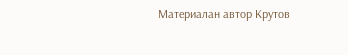Материалан автор Крутов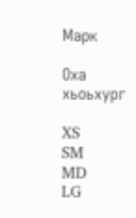Марк

Оха хьоьхург

XS
SM
MD
LG